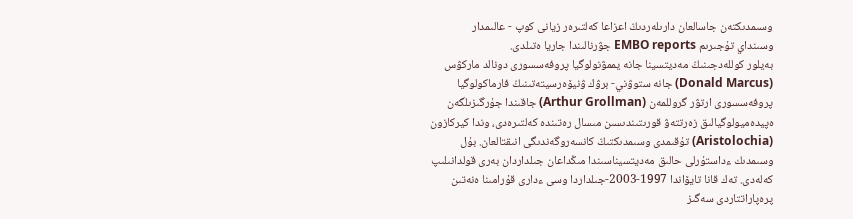وسىمدىكتەن جاسالعان دارىلەردىڭ اعزاعا كەلتىرەر زيانى كوپ - عالىمدار
وسىنداي تۇجىرىم EMBO reports جۋرنالىندا جاريا ەتىلدى.
بەيلور كوللەدجىنىڭ مەديتسينا جانە يممۋنولوگيا پروفەسسورى دونالد ماركۋس (Donald Marcus) جانە ستوۋني- برۋك ۋنيۆەرسيتەتىنىڭ فارماكولوگيا پروفەسسورى ارتۋر گروللمەن (Arthur Grollman) جاقىندا جۇرگىزىلگەن ەپيدەميولوگيالىق زەرتتەۋ قورىتىندىسىن مىسال رەتىندە كەلتىرەدى، وندا كيركازون (Aristolochia) تۇقىمدى وسىمدىكتىڭ كانسەروگەندىگى انىقتالعان. بۇل وسىمدىك ءداستۇرلى حالىق مەديتسيناسىندا مىڭداعان جىلداردان بەرى قولدانىلىپ كەلەدى. تەك قانا تايۆاندا 1997-2003-جىلداردا وسى ءدارى قۇرامىنا ەنەتىن پرەپاراتتاردى سەگىز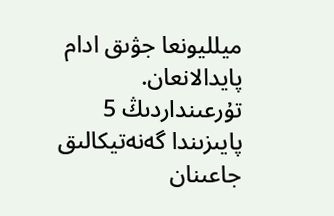ميلليونعا جۋىق ادام پايدالانعان.
تۇرعىنداردىڭ 5 پايىزىندا گەنەتيكالىق جاعىنان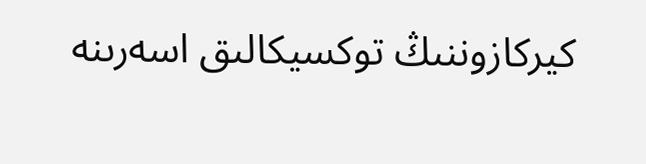كيركازوننىڭ توكسيكالىق اسەرىنە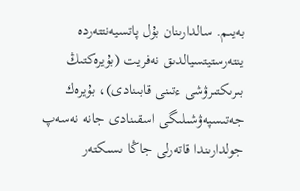بەيىم. سالدارىنان بۇل پاتسيەنتتەردە ينتەرستيتسيالدىق نەفريت (بۇيرەكتىڭ بىرىكتىرۋشى ءتىنى قابىنادى)، بۇيرەك جەتىسپەۋشىلىگى اسقىنادى جانە نەسەپ جولدارىندا قاتەرلى جاڭا ىسىكتەر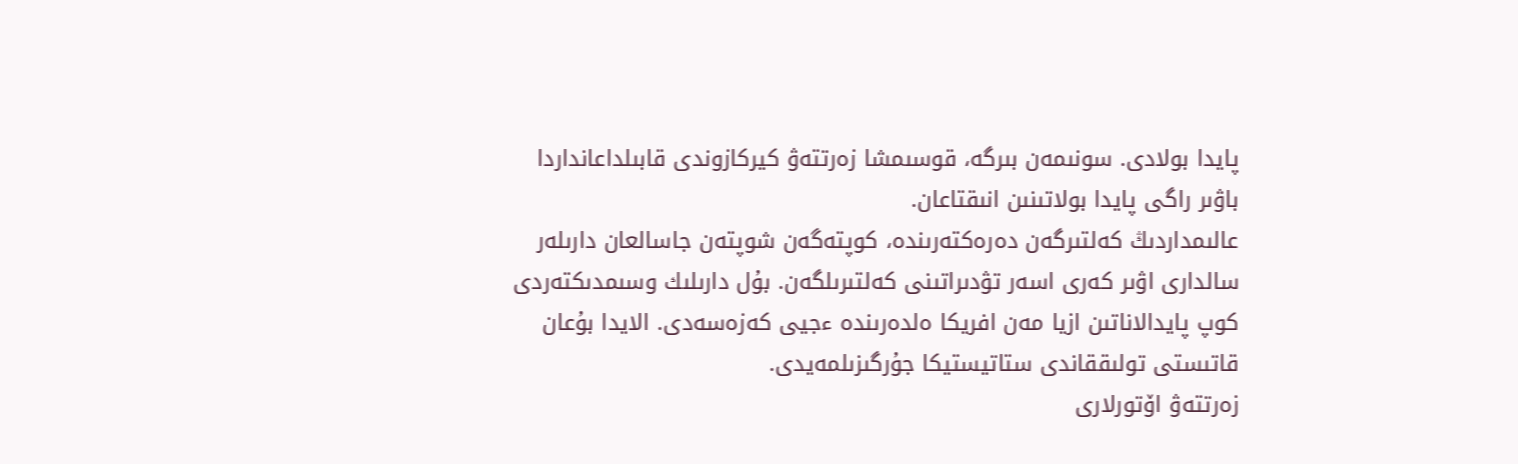پايدا بولادى. سونىمەن بىرگە، قوسىمشا زەرتتەۋ كيركازوندى قابىلداعانداردا باۋىر راگى پايدا بولاتىنىن انىقتاعان.
عالىمداردىڭ كەلتىرگەن دەرەكتەرىندە، كوپتەگەن شوپتەن جاسالعان دارىلەر سالدارى اۋىر كەرى اسەر تۋدىراتىنى كەلتىرىلگەن. بۇل دارىلىك وسىمدىكتەردى كوپ پايدالاناتىن ازيا مەن افريكا ەلدەرىندە ءجيى كەزەسەدى. الايدا بۇعان قاتىستى تولىققاندى ستاتيستيكا جۇرگىزىلمەيدى.
زەرتتەۋ اۆتورلارى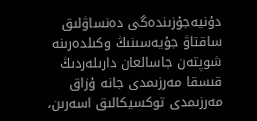دۇنيەجۇزىندەگى دەنساۋلىق ساقتاۋ جۇيەسىنىڭ وكىلدەرىنە شوپتەن جاسالعان دارىلەردىڭ قىسقا مەرزىمدى جانە ۇزاق مەرزىمدى توكسيكالىق اسەرىن،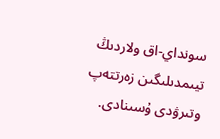سونداي-اق ولاردىڭ تيىمدىلىگىن زەرتتەپ وتىرۋدى ۇسىنادى.